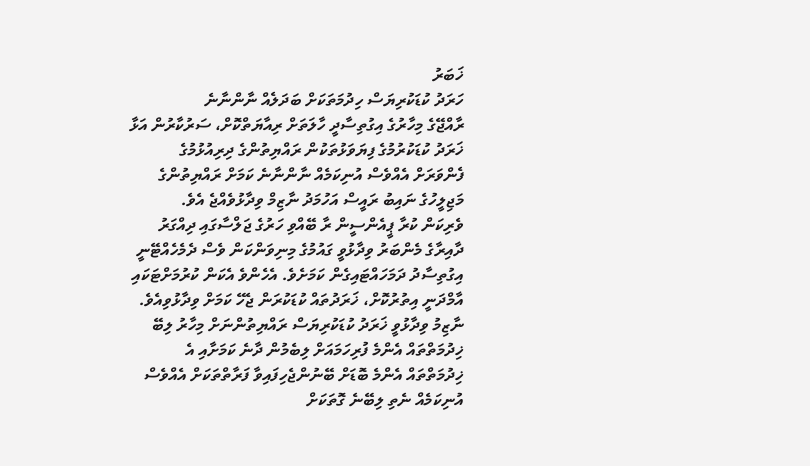ޚަބަރު
ހަރަދު ކުޑަކުރިޔަސް ހިދުމަތަކަށް ބަދަލެއް ނާންނާނެ
ރާއްޖޭގެ މިހާރުގެ އިގުތިސާދީ ހާލަތަށް ރިއާޔަތްކޮށް، ސަރުކާރުން އަޅާ ޚަރަދު ކުޑަކުރުމުގެ ފިޔަވަޅުތަކުން ރައްޔިތުންގެ ދިރިއުޅުމުގެ ފެންވަރަށް އެއްވެސް އުނިކަމެއް ނާންނާނެ ކަމަށް ރައްޔިތުންގެ މަޖިލީހުގެ ނައިބު ރައީސް އަހުމަދު ނާޒިމް ވިދާޅުވެއްޖެ އެވެ.
ވެރިކަން ކުރާ ޕީއެންސީން ރާ ބޭއްވި ހަރުގެ ޖަލްސާގައި ދިއްގަރު ދާއިރާގެ މެންބަރު ވިދާޅުވީ ގައުމުގެ މިނިވަންކަން ވެސް ދެމެހެއްޓޭނީ އިގުތިސާދު ދަމަހައްޓައިގެން ކަމަށެވެ. އެހެންވެ އެކަން ކުރުމަށްޓަކައި އާމްދަނީ އިތުރުކޮށް، ޚަރަދުތައް ކުޑަކުރަން ޖެހޭ ކަމަށް ވިދާޅުވިއެވެ.
ނާޒިމު ވިދާޅުވީ ޚަރަދު ކުޑަކުރިޔަސް ރައްޔިތުންނަށް މިހާރު ލިބޭ ޚިދުމަތްތައް އެންމެ ފުރިހަމައަށް ލިބެމުން ދާނެ ކަމަށާއި އެ ޚިދުމަތްތައް އެންމެ ބޮޑަށް ބޭނުންޖެހިފައިވާ ފަރާތްތަކަށް އެއްވެސް އުނިކަމެއް ނެތި ލިބޭނެ ގޮތަކަށް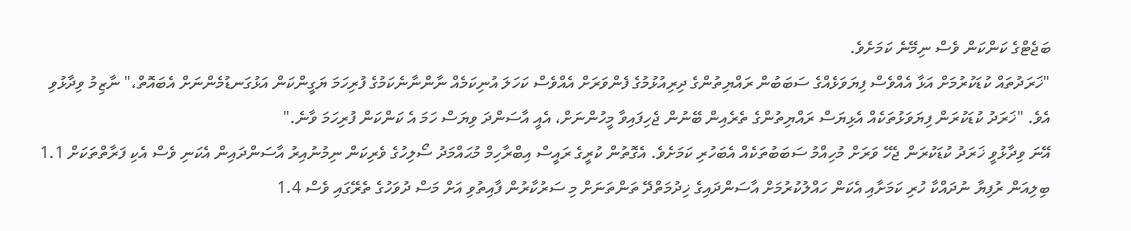ބަޖެޓްގެ ކަންކަން ވެސް ނިމޭނެ ކަމަށެވެ.
"ޚަރަދުތައް ކުޑަކުރުމަށް އަޅާ އެއްވެސް ފިޔަވަޅެއްގެ ސަބަބުން ރައްޔިތުންގެ ދިރިއުޅުމުގެ ފެންވަރަށް އެއްވެސް ކަހަލަ އުނިކަމެއް ނާންނާނެކަމުގެ ފުރިހަމަ ޔަގީންކަން އަޅުގަނޑުމެންނަށް އެބައޮތް،" ނާޒިމު ވިދާޅުވި އެވެ. "ޚަރަދު ކުޑަކުރަން ފިޔަވަޅުތަކެއް އެޅިޔަސް ރައްޔިތުންގެ ތެރެއިން ބޭނުން ޖެހިފައިވާ މީހުންނަށް، އެއީ އާސަންދަ ވިޔަސް ހަމަ އެ ކަންކަން ފުރިހަމަ ވާނެ."
އޭނަ ވިދާޅުވީ ޚަރަދު ކުޑަކުރަން ޖެހޭ ވަރަށް މުހިއްމު ސަބަބުތަކެއް އެބަހުރި ކަމަށެވެ. އެގޮތުން ކުރީގެ ރައީސް އިބްރާހިމް މުޙައްމަދު ސޯލިހުގެ ވެރިކަން ނިމުނުއިރު އާސަންދައިން އެކަނި ވެސް އެކި ފަރާތްތަކަށް 1.1 ބިލިއަން ރުފިޔާ ނުދައްކާ ހުރި ކަމަށާއި އެކަން ހައްލުކުރުމަށް އާސަންދައިގެ ޚިދުމަތްދޭ ތަންތަނަށް މި ސަރުކާރުން ފާއިތުވި އަށް މަސް ދުވަހުގެ ތެރޭގައި ވެސް 1.4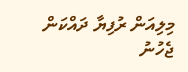މިލިއަން ރުފިޔާ ދައްކަން ޖެހުނު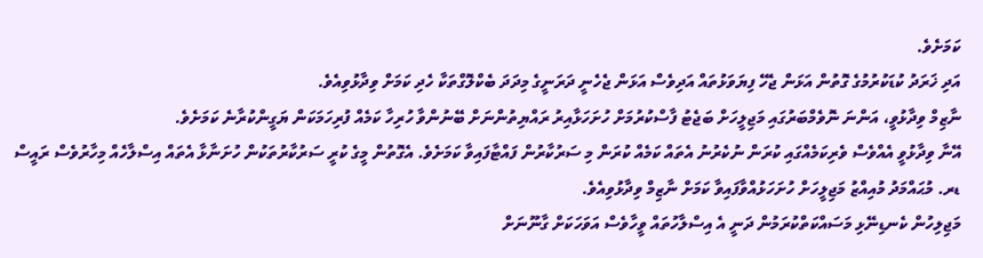ކަމަށެވެ.
އަދި ޚަރަދު ކުޑަކުރުމުގެ ގޮތުން އަޅަން ޖެހޭ ފިޔަވަޅުތައް އަދިވެސް އަޅަން ޖެހެނީ ދަރަނީގެ މިދަދަ ބެކްލޮގްތަކާ ހެދި ކަމަށް ވިދާޅުވިއެވެ.
ނާޒިމް ވިދާޅުވީ، އަންނަ ނޮވެމްބަރުގައި މަޖިލީހަށް ބަޖެޓު ފާސްކުރުމަށް ހުށަހަޅާއިރު ރައްޔިތުންނަށް ބޭނުންވާ ހުރިހާ ކަމެއް ފުރިހަމަކަން ޔަގީންކުރާނެ ކަމަށެވެ.
އޭނާ ވިދާޅުވީ އެއްވެސް ވެރިކަމެއްގައި ކުރަން ނުކެރުނު އެތައް ކަމެއް ކުރަން މި ސަރުކާރުން ފައްޓާފައިވާ ކަމަށެވެ. އެގޮތުން މީގެ ކުރީ ސަރުކާރުތަކުން ހުށަނާޅާ އެތައް އިސްލާހެއް މިހާރުވެސް ރައީސް ޑރ. މުޙައްމަދު މުއިއްޒު މަޖިލީހަށް ހުށަހަޅުއްވާފައިވާ ކަމަށް ނާޒިމް ވިދާޅުވިއެވެ.
މަޖިލިހުން ކެނޑިނޭޅި މަސައްކަތްކުރަމުން ދަނީ އެ އިސްލާހުތައް ވީހާވެސް އަވަހަކަށް ގާނޫނަށް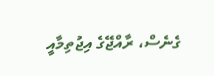ގެނެސް، ރާއްޖޭގެ އިޖުތިމާއީ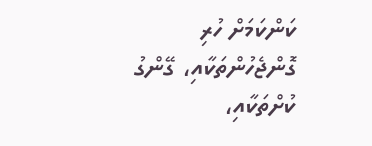ކަންކަމަށް ހުރި ގޮންޖެހުންތަކާއި، ގޭންގު ކުށްތަކާއި،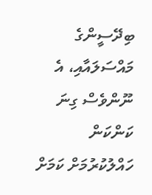ބިދޭސީންގެ މައްސަލައާއި، އެ ނޫންވެސް ގިނަ ކަންކަން ހައްލުކުރުމަށް ކަމަށް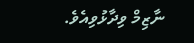ނާޒިމް ވިދާޅުވިއެވެ.